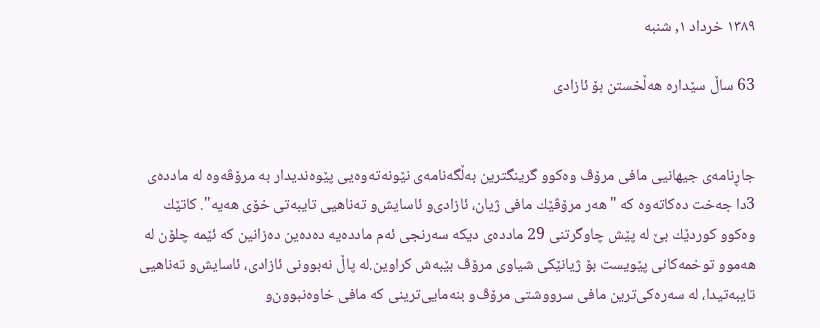۱۳۸۹ خرداد ۱, شنبه

63 ساڵ‌ سێداره‌ هه‌ڵخستن بۆ ئازادی‌


جاڕنامه‌ی‌ جیهانیی‌ مافی‌ مرۆڤ وه‌كوو گرینگترین به‌ڵگه‌نامه‌ی‌ نێونه‌ته‌وه‌یی‌ پێوه‌ندیدار به‌ مرۆڤه‌وه‌ له‌ مادده‌ی‌ 3دا جه‌خت ده‌كاته‌وه‌ كه‌ "هه‌ر مرۆڤێك مافی‌ ژیان، ئازادی‌‌و ئاسایش‌و ته‌ناهیی‌ تایبه‌تی‌ خۆی‌ هه‌یه‌". كاتێك وه‌كوو كوردێك بێ‌ له‌ پێش چاوگرتنی‌ 29 مادده‌ی‌ دیكه‌ سه‌رنجی‌ ئه‌م مادده‌یه‌ ده‌ده‌ین ده‌زانین كه‌ ئێمه‌ چلۆن له‌ هه‌موو توخمه‌كانی‌ پێویست بۆ ژیانێكی‌ شیاوی‌ مرۆڤ بێبه‌ش كراوین.له‌ پاڵ‌ نه‌بوونی‌ ئازادی‌، ئاسایش‌و ته‌ناهیی‌ تایبه‌تیدا، له‌ سه‌ره‌كی‌ترین مافی‌ سرووشتی‌ مرۆڤ‌و بنه‌مایی‌ترینی‌ كه‌ مافی‌ خاوه‌نبوون‌و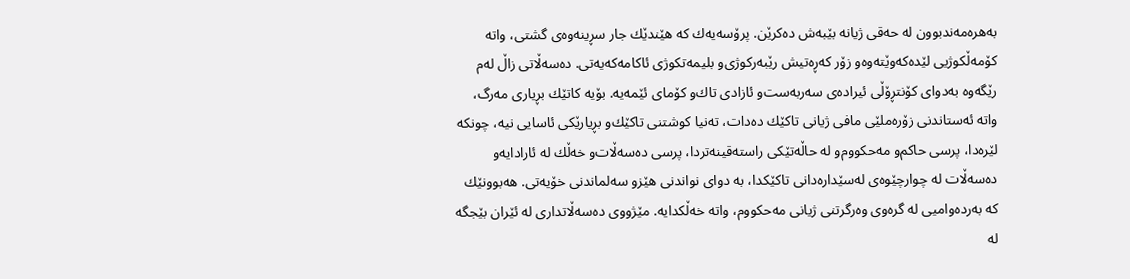به‌هره‌مه‌ندبوون له‌ حه‌قی‌ ژیانه‌ بێبه‌ش ده‌كرێن. پرۆسه‌یه‌ك كه‌ هێندێك جار سڕینه‌وه‌ی‌ گشتی‌، واته‌ كۆمه‌ڵكوژیی‌ لێده‌كه‌وێته‌وه‌و زۆر كه‌ڕه‌تیش رێبه‌ركوژی‌‌و بلیمه‌تكوژی‌ ئاكامه‌كه‌یه‌تی‌. ده‌سه‌ڵاتی‌ زاڵ‌ له‌م رێگه‌وه‌ به‌دوای‌ كۆنتڕۆڵی‌ ئیراده‌ی‌ سه‌ربه‌ست‌و ئازادی‌ تاك‌و كۆمای‌ ئێمه‌یه‌. بۆیه‌ كاتێك بڕیاری‌ مه‌رگ، واته‌ ئه‌ستاندنی‌ زۆره‌ملێی‌ مافی‌ ژیانی‌ تاكێك ده‌دات، ته‌نیا كوشتنی‌ تاكێك‌و بڕیارێكی‌ ئاسایی‌ نیه‌، چونكه‌ لێره‌دا، پرسی‌ حاكم‌و مه‌حكووم‌و له‌ حاڵه‌تێكی‌ راسته‌قینه‌تردا، پرسی‌ ده‌سه‌ڵات‌و خه‌ڵك له‌ ئارادایه‌‌و ده‌سه‌ڵات له‌ چوارچێوه‌ی‌ له‌سێداره‌دانی‌ تاكێكدا، به‌ دوای‌ نواندنی‌ هێزو سه‌لماندنی‌ خۆیه‌تی‌. هه‌بوونێك كه‌ به‌رده‌وامیی‌ له‌ گره‌وی‌ وه‌رگرتنی‌ ژیانی‌ مه‌حكووم، واته‌ خه‌ڵكدایه‌. مێژووی‌ ده‌سه‌ڵاتداری‌ له‌ ئێران بێجگه‌ له‌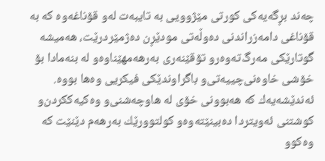چه‌ند بڕگه‌یه‌كی‌ كورتی‌ مێژوویی‌ به‌ تایبه‌ت له‌و قۆناغه‌وه‌ كه‌ به‌ قۆناغی‌ دامه‌زراندنی‌ ده‌وڵه‌تی‌ مودێڕن ده‌ژمێردرێت، هه‌میشه‌ گوتارێكی‌ مه‌رگ‌ته‌وه‌رو تۆقێنه‌ری‌ به‌رهه‌مهێناوه‌و له‌ بنه‌مادا بۆ خۆشی‌ خاوه‌نی‌‌چییه‌تی‌‌و باگراوندێكی‌ فیكریی‌ وه‌ها بووه‌. ئه‌ندێشه‌یه‌ك كه‌ هه‌بوونی‌ خۆی‌ له‌ هاوچه‌شنی‌‌و وه‌كیه‌ككردن‌و كوشتنی‌ ئه‌ویتردا ده‌بینێته‌وه‌و كولتوورێك به‌رهه‌م دێنێت كه‌ وه‌كوو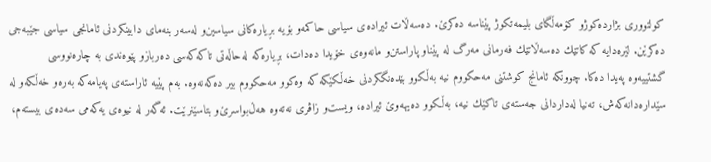كولتووری‌ بژارده‌كوژو كۆمه‌ڵگای‌ بلیمه‌تكوژ پێناسه‌ ده‌كرێ‌. ده‌سه‌ڵات ئیراده‌ی‌ سیاسی‌ حاكمه‌و بۆیه‌ بڕیاره‌كانی‌ سیاسین‌و له‌سه‌ر بنه‌مای‌ دابینكردنی‌ ئامانجی‌ سیاسی‌ جێبه‌جی‌ ده‌كرێن. لێره‌دایه‌ كه‌ كاتێك ده‌سه‌ڵاتێك فه‌رمانی‌ مه‌رگ له‌ پێناو پاراستن‌و مانه‌وه‌ی‌ خۆیدا ده‌دات، بڕیاره‌كه‌ له‌حاڵه‌تی‌ تاكه‌كه‌سی ده‌ربازو پێوه‌ندی‌ به‌ چاره‌نووسی‌ گشتییه‌وه‌ په‌یدا ده‌كا. چوونكه‌ ئامانج كوشتنی‌ مه‌حكووم نیه‌ به‌ڵكوو بێده‌نگكردنی‌ خه‌ڵكێكه‌ كه‌ وه‌كوو مه‌حكووم بیر ده‌كه‌نه‌وه‌. به‌م پێیه‌ ئاراسته‌ی‌ په‌یامه‌كه‌ به‌ره‌و خه‌ڵكه‌و له‌ سێداره‌دانه‌كه‌ش، ته‌نیا له‌داردانی‌ جه‌سته‌ی‌ تاكێك نیه‌، به‌ڵكوو ده‌یهه‌وێ‌ ئیراده‌، ویست‌و زاڤری‌ نه‌ته‌وه‌ هه‌ڵ‌بواسرێ‌‌و بتاسێنرێت. ئه‌گه‌ر له‌ نیوه‌ی‌ یه‌كه‌می‌ سه‌ده‌ی‌ بیسته‌م،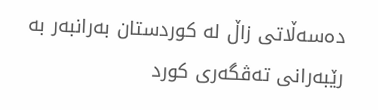ده‌سه‌ڵاتی‌ زاڵ‌ له‌ كوردستان به‌رانبه‌ر به‌ رێبه‌رانی‌ ته‌ڤگه‌ری‌ كورد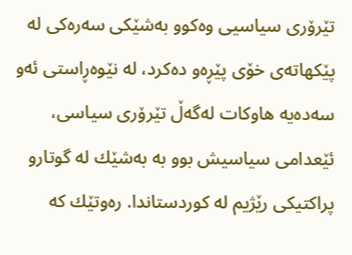تێرۆری‌ سیاسیی‌ وه‌كوو به‌شێكی‌ سه‌ره‌كی‌ له‌ پێكهاته‌ی‌ خۆی‌ پێڕه‌و ده‌كرد، له‌ نێوه‌ڕاستی‌ ئه‌و سه‌ده‌یه‌ هاوكات له‌گه‌ڵ‌ تێرۆری‌ سیاسی‌، ئێعدامی‌ سیاسیش بوو به‌ به‌شێك له‌ گوتارو پراكتیكی‌ رێژیم له‌ كوردستاندا. ره‌وتێك كه‌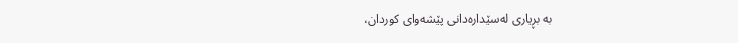به‌ بڕیاری‌ له‌سێداره‌دانی‌ پێشه‌وای‌ كوردان،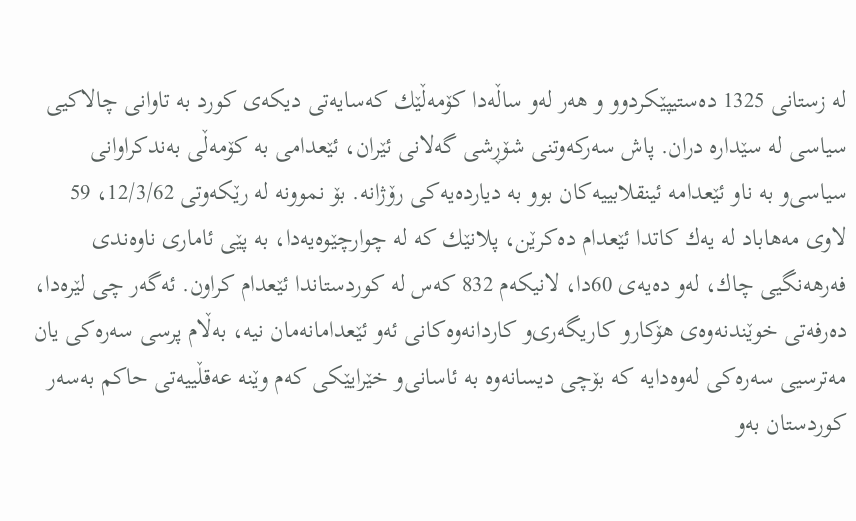له‌ زستانی‌ 1325 ده‌ستیپێكردوو و هه‌ر له‌و ساڵه‌دا كۆمه‌ڵێك كه‌سایه‌تی‌ دیكه‌ی‌ كورد به‌ تاوانی‌ چالاكیی‌ سیاسی له‌ سێداره‌ دران. پاش سه‌ركه‌وتنی‌ شۆڕشی‌ گه‌لانی‌ ئێران، ئێعدامی‌ به‌ كۆمه‌ڵی‌ به‌ندكراوانی‌ سیاسی‌‌و به‌ ناو ئێعدامه‌ ئینقلابییه‌كان بوو به‌ دیارده‌یه‌كی‌ رۆژانه‌. بۆ نموونه‌ له‌ رێكه‌وتی‌ 12/3/62، 59 لاوی‌ مه‌هاباد له‌ یه‌ك كاتدا ئێعدام ده‌كرێن، پلانێك كه‌ له‌ چوارچێوه‌یه‌دا، به‌ پێی‌ ئاماری‌ ناوه‌ندی‌ فه‌رهه‌نگیی‌ چاك، له‌و ده‌یه‌ی‌ 60دا، لانیكه‌م 832 كه‌س له‌ كوردستاندا ئێعدام كراون. ئه‌گه‌ر چی‌ لێره‌دا، ده‌رفه‌تی‌ خوێندنه‌وه‌ی‌ هۆكارو كاریگه‌ری‌و كاردانه‌وه‌كانی‌ ئه‌و ئێعدامانه‌مان نیه‌، به‌ڵام پرسی‌ سه‌ره‌كی‌ یان مه‌ترسیی‌ سه‌ره‌كی‌ له‌وه‌دایه‌ كه‌ بۆچی‌ دیسانه‌وه‌ به‌ ئاسانی‌‌و خێرایێكی‌ كه‌م وێنه‌ عه‌قڵییه‌تی‌ حاكم به‌سه‌ر كوردستان به‌و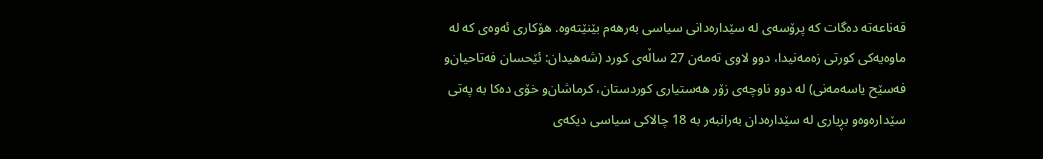قه‌ناعه‌ته‌ ده‌گات كه‌ پرۆسه‌ی‌ له‌ سێداره‌دانی‌ سیاسی‌ به‌رهه‌م بێنێته‌وه‌. هۆكاری‌ ئه‌وه‌ی‌ كه‌ له‌ ماوه‌یه‌كی‌ كورتی‌ زه‌مه‌نیدا، دوو لاوی‌ ته‌مه‌ن 27 ساڵه‌ی‌ كورد (شه‌هیدان: ئێحسان فه‌تاحیان‌و فه‌سێح یاسه‌مه‌نی‌) له‌ دوو ناوچه‌ی‌ زۆر هه‌ستیاری‌ كوردستان، كرماشان‌و خۆی‌ ده‌كا به‌ په‌تی‌ سێداره‌وه‌و بڕیاری‌ له‌ سێداره‌دان به‌رانبه‌ر به‌ 18 چالاكی‌ سیاسی‌ دیكه‌ی‌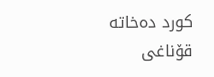كورد ده‌خاته‌ قۆناغی‌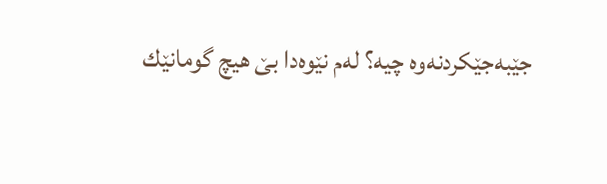جێبه‌جێكردنه‌وه‌ چیه‌؟ له‌م نێوه‌دا بێ‌ هیچ گومانێك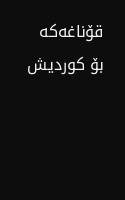قۆناغه‌كه‌ بۆ كوردیش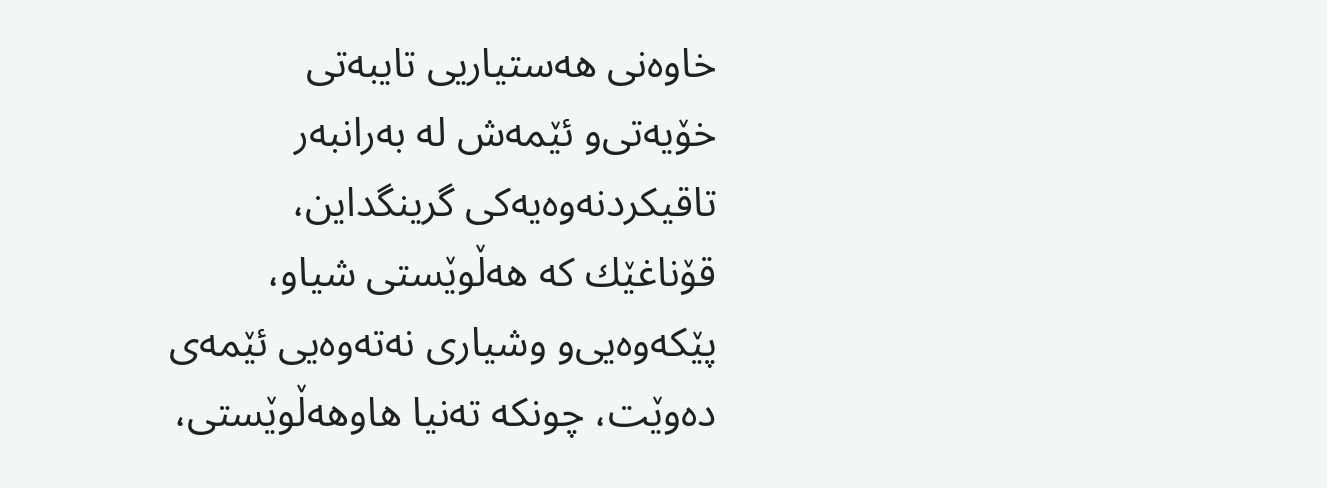خاوه‌نی‌ هه‌ستیاریی‌ تایبه‌تی‌ خۆیه‌تی‌‌و ئێمه‌ش له‌ به‌رانبه‌ر تاقیكردنه‌وه‌یه‌كی‌ گرینگداین، قۆناغێك كه‌ هه‌ڵوێستی‌ شیاو، پێكه‌وه‌یی‌‌و وشیاری‌ نه‌ته‌وه‌یی‌ ئێمه‌ی‌ ده‌وێت، چونكه‌ ته‌نیا هاوهه‌ڵوێستی‌،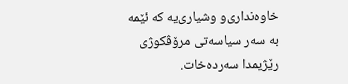خاوه‌نداری‌‌و وشیاری‌یه‌ كه‌ ئێمه‌ به‌ سه‌ر سیاسه‌تی‌ مرۆڤكوژی‌ رێژیمدا سه‌رده‌خات.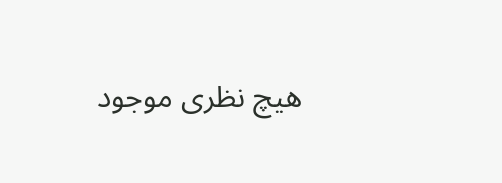هیچ نظری موجود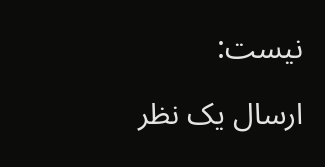نیست:

ارسال یک نظر